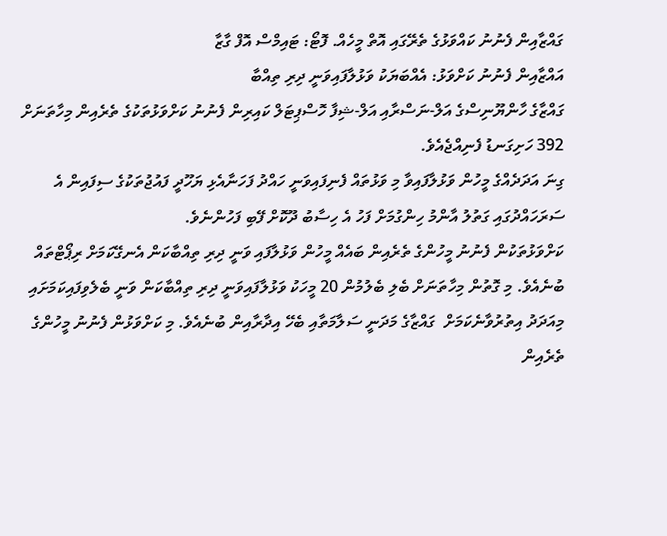ގައްޒާއިން ފެނުނު ކައްވަޅުގެ ތެރޭގައި އޮތް މީހެއް. ފޮޓޯ: ޓައިމްސް އޮފް ގާޒާ
އައްޒާއިން ފެނުނު ކަށްވަޅު: އެއްބަޔަކު ވަޅުލާފައިވަނީ ދިރި ތިއްބާ
ގައްޒާގެ ހާންޔޫނިސްގެ އަލް-ނަސްރާއި އަލް-ޝިފާ ހޮސްޕިޓަލް ކައިރިން ފެނުނު ކަށްވަޅުތަކުގެ ތެރެއިން މިހާތަނަށް 392 ހަށިގަނޑު ފެނިއްޖެއެވެ.
ގިނަ އަދަދެއްގެ މީހުން ވަޅުލާފައިވާ މި ވަޅުތައް ފެނިފައިވަނީ ހައްދު ފަހަނާއެޅި ޔަހޫދީ ފައުޖުތަކުގެ ސިފައިން އެ ސަރަހައްދުގައި ގަތުލު އާންމު ހިންގުމަށް ފަހު އެ ހިސާބު ދޫކޮށް ފޭބި ފަހުންނެވެ.
ކަށްވަޅުތަކުން ފެނުނު މީހުންގެ ތެރެއިން ބައެއް މީހުން ވަޅުލާފައި ވަނީ ދިރި ތިއްބާކަން އެނގޭކަމަށް ރިޕޯޓްތައް ބުނެއެވެ. މި ގޮތުން މިހާތަނަށް ބެލި ބެލުމުން 20 މީހަކު ވަޅުލާފައިވަނީ ދިރި ތިއްބާކަން ވަނީ ބެލެވިފައިކަމަށައި މިއަދަދު އިތުރުވާނެކަމަށް  ގައްޒާގެ މަދަނީ ސަލާމަތާއި ބެހޭ އިދާރާއިން ބުނެއެވެ. މި ކަށްވަޅުން ފެނުނު މީހުންގެ ތެރެއިން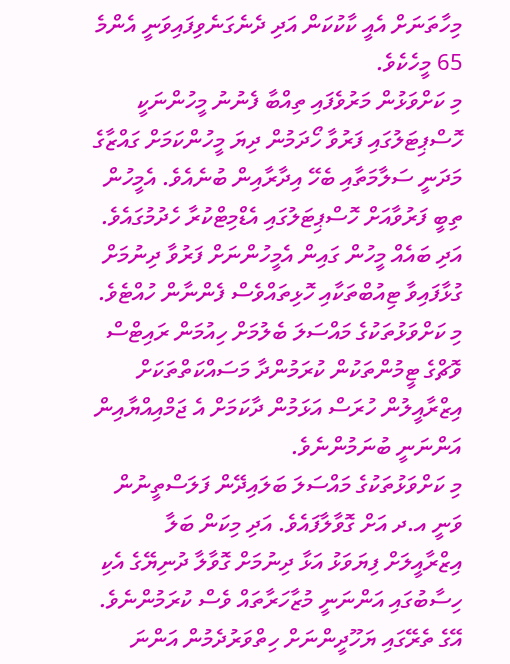މިހާތަނަށް އެއީ ކާކުކަން އަދި ދެނެގަނެވިފައިވަނީ އެންމެ 65 މީހެކެވެ.
މި ކަށްވަޅުން މަރުވެފައި ތިއްބާ ފެނުނު މީހުންނަކީ ހޮސްޕިޓަލުގައި ފަރުވާ ހޯދަމުން ދިޔަ މީހުންކަމަށް ގައްޒާގެ މަދަނީ ސަލާމަތާއި ބެހޭ އިދާރާއިން ބުނެއެވެ. އެމީހުން ތިބީ ފަރުވާއަށް ހޮސްޕިޓަލުގައި އެޑްމިޓްކުރާ ހެދުމުގައެވެ. އަދި ބައެއް މީހުން ގައިން އެމީހުންނަށް ފަރުވާ ދިނުމަށް ގުޅާފައިވާ ޓިއުބްތަކާއި ހޮޅިތައްވެސް ފެންނާން ހުއްޓެވެ.
މި ކަށްވަޅުތަކުގެ މައްސަލަ ބެލުމަށް ހިއުމަން ރައިޓްސް ވޮޗްގެ ޓީމުންތަކުން ކުރަމުންދާ މަސައްކަތްތަކަށް އިޒްރާއީލުން ހުރަސް އަޅަމުން ދާކަމަށް އެ ޖަމްއިއްޔާއިން އަންނަނީ ބުނަމުންނެވެ.
މި ކަށްވަޅުތަކުގެ މައްސަލަ ބަލައިދޭން ފަލަސްތީނުން ވަނީ އ.ދ އަށް ގޮވާލާފައެވެ. އަދި މިކަން ބަލާ އިޒްރާއީލަށް ފިޔަވަޅު އަޅާ ދިނުމަށް ގޮވާލާ ދުނިޔޭގެ އެކި ހިސާބުގައި އަންނަނީ މުޒާހަރާތައް ވެސް ކުރަމުންނެވެ. އޭގެ ތެރޭގައި ޔަހޫދީންނަށް ހިތްވަރުދެމުން އަންނަ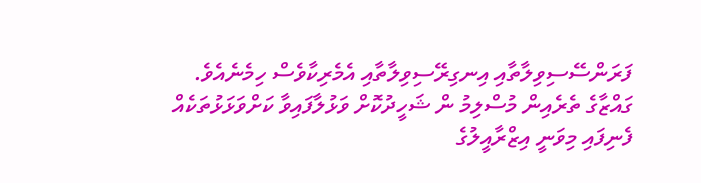ފަރަންސޭސިވިލާތާއި އިނގިރޭސިވިލާތާއި އެމެރިކާވެސް ހިމެނެއެވެ.
ގައްޒާގެ ތެރެއިން މުސްލިމު ން ޝަހީދުކޮށް ވަޅުލާފައިވާ ކަށްވަޅަޅުތަކެއް ފެނިފައި މިވަނީ އިޒްރާއީލުގެ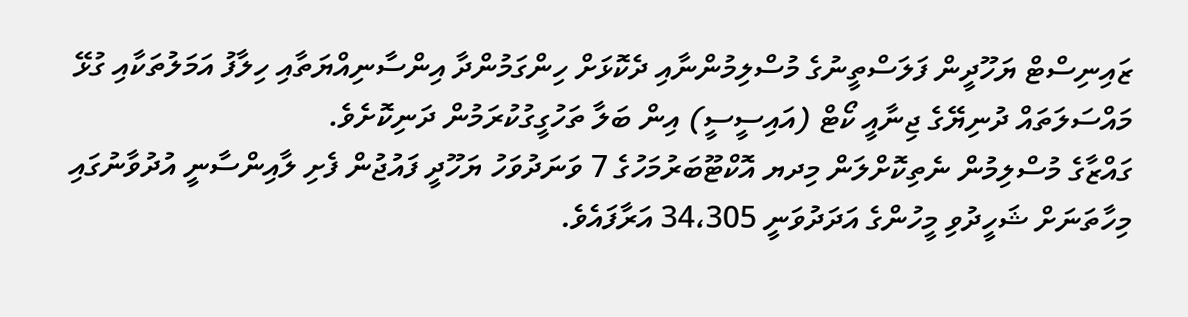ޒައިނިސްޓް ޔަހޫދީން ފަލަސްތީނުގެ މުސްލިމުންނާއި ދެކޮޅަށް ހިންގަމުންދާ އިންސާނިއްޔަތާއި ހިލާފު އަމަލުތަކާއި ގުޅޭ މައްސަލަތައް ދުނިޔޭގެ ޖިނާއީ ކޯޓް (އައިސީސީ) އިން ބަލާ ތަހުގީގުކުރަމުން ދަނިކޮށެވެ.
ގައްޒާގެ މުސްލިމުން ނެތިކޮށްލަން މިދޔ އޮކްޓޫބަރުމަހުގެ 7 ވަނަދުވަހު ޔަހޫދީ ފައުޖުން ފެށި ލާއިންސާނީ އުދުވާނުގައި މިހާތަނަށް ޝަހީދުވި މީހުންގެ އަދަދުވަނީ 34،305 އަރާފައެވެ.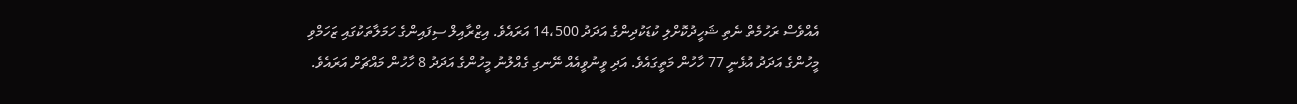އެއްވެސް ރަހުމެތް ނެތި ޝަހީދުކޮށްލި ކުޑަކުދިންގެ އަދަދު 14،500 އަރައެވެ. އިޒްރާއިލް ސިފައިންގެ ހަމަލާތަކުގައި ޒަހަމްވި މީހުންގެ އަދަދު އުޅެނީ 77 ހާހުން މަތީގައެވެ. އަދި ވީނުވީއެއް ނޭނގި ގެއްލުނު މީހުންގެ އަދަދު 8 ހާހުން މައްޗަށް އަރައެވެ.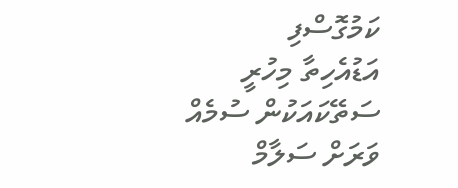ކަމުގޮސްފި
އަޑުއެހިތާ މިހުރީ
ސަތޭކައަކުން ސުމެއް
ވަރަށް ސަލާމް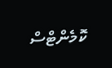ކޮމެންޓްސް